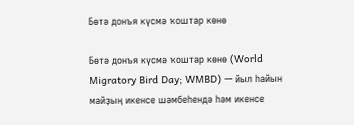Бөтә донъя күсмә ҡоштар көнө

Бөтә донъя күсмә ҡоштар көнө (World Migratory Bird Day; WMBD) — йыл һайын майҙың икенсе шәмбеһендә һәм икенсе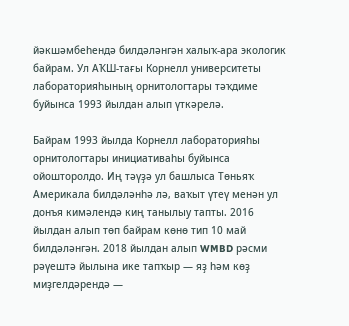йәкшәмбеһендә билдәләнгән халыҡ-ара экологик байрам. Ул АҠШ-тағы Корнелл университеты лабораторияһының орнитологтары тәҡдиме буйынса 1993 йылдан алып үткәрелә.

Байрам 1993 йылда Корнелл лабораторияһы орнитологтары инициативаһы буйынса ойошторолдо. Иң тәүҙә ул башлыса Төньяҡ Америкала билдәләнһә лә, ваҡыт үтеү менән ул донъя кимәлендә киң танылыу тапты. 2016 йылдан алып төп байрам көнө тип 10 май билдәләнгән. 2018 йылдан алып WMBD рәсми рәүештә йылына ике тапҡыр — яҙ һәм көҙ миҙгелдәрендә —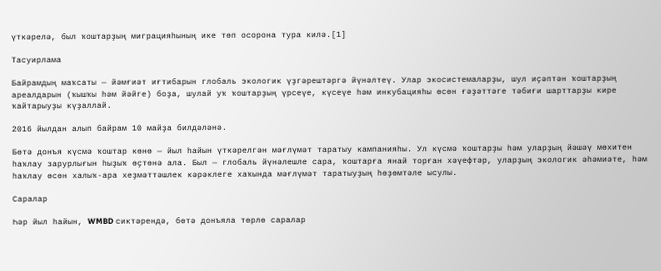үткәрелә, был ҡоштарҙың миграцияһының ике төп осорона тура килә.[1]

Тасуирлама

Байрамдың маҡсаты — йәмғиәт иғтибарын глобаль экологик үҙгәрештәргә йүнәлтеү. Улар экосистемаларҙы, шул иҫәптән ҡоштарҙың ареалдарын (ҡышҡы һәм йәйге) боҙа, шулай уҡ ҡоштарҙың үрсеүе, күсеүе һәм инкубацияһы өсөн ғәҙәттәге тәбиғи шарттарҙы кире ҡайтарыуҙы күҙаллай.

2016 йылдан алып байрам 10 майҙа билдәләнә.

Бөтә донъя күсмә ҡоштар көнө — йыл һайын үткәрелгән мәғлүмәт таратыу кампанияһы. Ул күсмә ҡоштарҙы һәм уларҙың йәшәү мөхитен һаҡлау зарурлығын һыҙыҡ өҫтөнә ала. Был — глобаль йүнәлешле сара, ҡоштарға янай торған хәүефтәр, уларҙың экологик әһәмиәте, һәм һаҡлау өсөн халыҡ-ара хеҙмәттәшлек кәрәклеге хаҡында мәғлүмәт таратыуҙың һөҙөмтәле ысулы.

Саралар

Һәр йыл һайын, WMBD сиктәрендә, бөтә донъяла төрлө саралар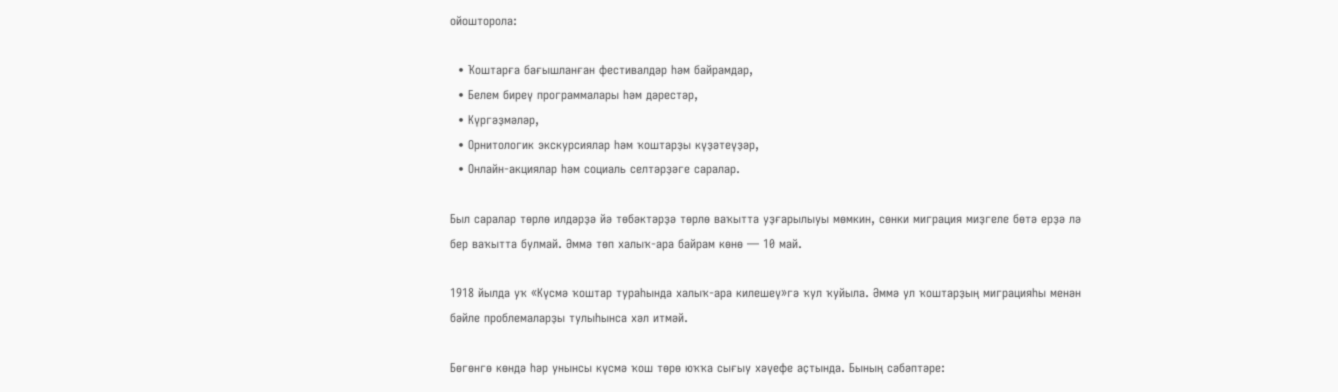ойошторола:

  • Ҡоштарға бағышланған фестивалдәр һәм байрамдар,
  • Белем биреү программалары һәм дәрестәр,
  • Күргәҙмәләр,
  • Орнитологик экскурсиялар һәм ҡоштарҙы күҙәтеүҙәр,
  • Онлайн-акциялар һәм социаль селтәрҙәге саралар.

Был саралар төрлө илдәрҙә йә төбәктәрҙә төрлө ваҡытта уҙғарылыуы мөмкин, сөнки миграция миҙгеле бөтә ерҙә лә бер ваҡытта булмай. Әммә төп халыҡ-ара байрам көнө — 10 май.

1918 йылда уҡ «Күсмә ҡоштар тураһында халыҡ-ара килешеү»гә ҡул ҡуйыла. Әммә ул ҡоштарҙың миграцияһы менән бәйле проблемаларҙы тулыһынса хәл итмәй.

Бөгөнгө көндә һәр унынсы күсмә ҡош төрө юҡҡа сығыу хәүефе аҫтында. Бының сәбәптәре: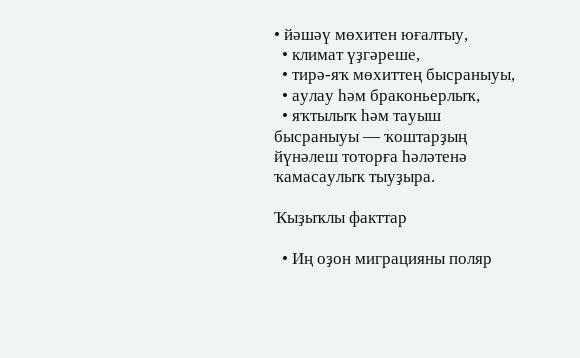• йәшәү мөхитен юғалтыу,
  • климат үҙгәреше,
  • тирә-яҡ мөхиттең бысраныуы,
  • аулау һәм браконьерлыҡ,
  • яҡтылыҡ һәм тауыш бысраныуы — ҡоштарҙың йүнәлеш тоторға һәләтенә ҡамасаулыҡ тыуҙыра.

Ҡыҙыҡлы факттар

  • Иң оҙон миграцияны поляр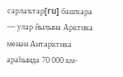сарлаҡтар[ru] башҡара — улар йылына Арктика менән Антарктика араһында 70 000 км-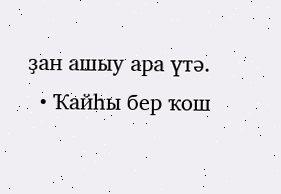ҙан ашыу ара үтә.
  • Ҡайһы бер ҡош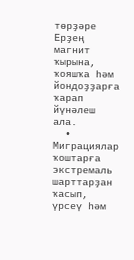төрҙәре Ерҙең магнит ҡырына, ҡояшҡа һәм йондоҙҙарға ҡарап йүнәлеш ала.
  • Миграциялар ҡоштарға экстремаль шарттарҙан ҡасып, үрсеү һәм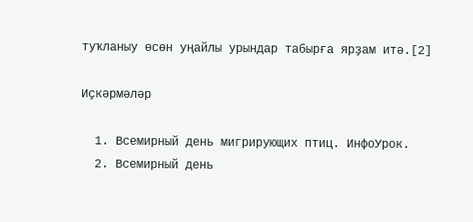туҡланыу өсөн уңайлы урындар табырға ярҙам итә.[2]

Иҫкәрмәләр

  1. Всемирный день мигрирующих птиц. ИнфоУрок.
  2. Всемирный день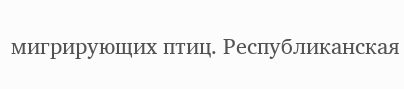мигрирующих птиц. Республиканская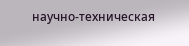научно-техническая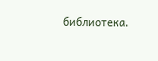библиотека.